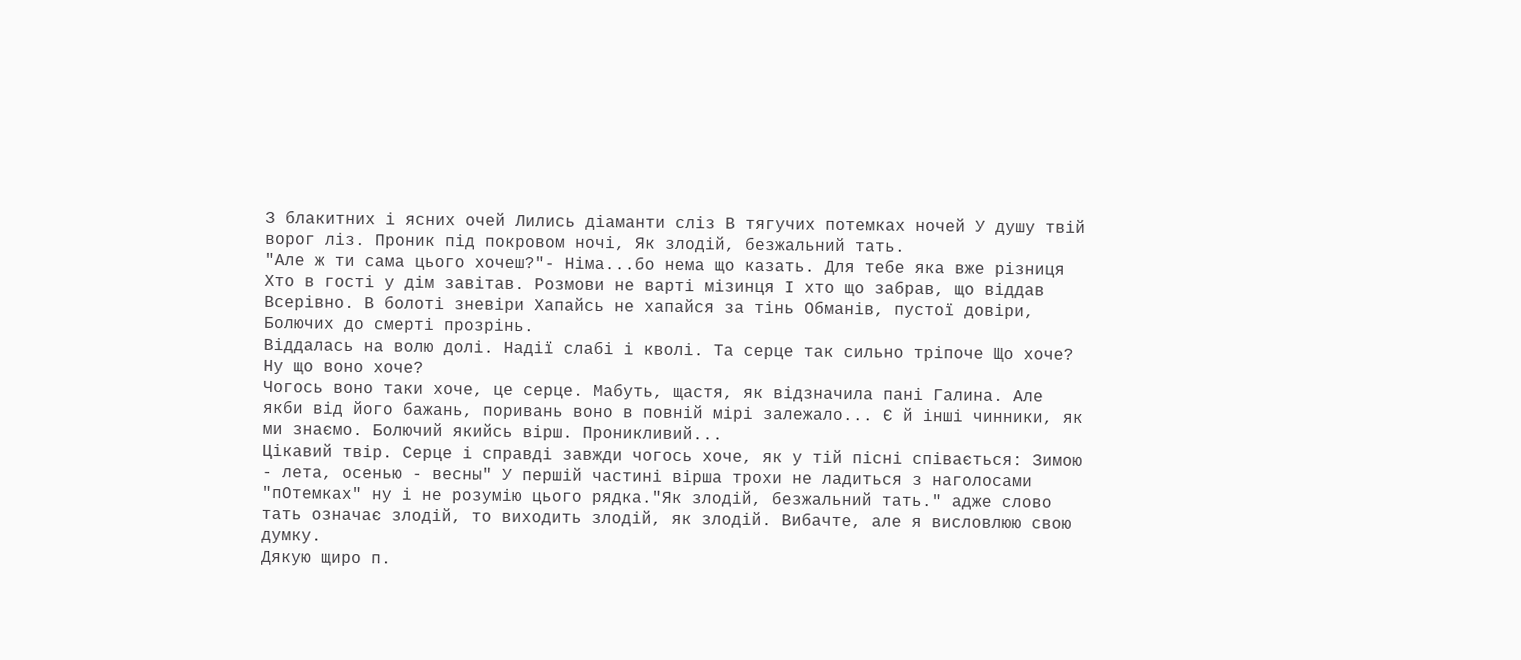З блакитних і ясних очей Лились діаманти сліз В тягучих потемках ночей У душу твій ворог ліз. Проник під покровом ночі, Як злодій, безжальний тать.
"Але ж ти сама цього хочеш?"- Німа...бо нема що казать. Для тебе яка вже різниця Хто в гості у дім завітав. Розмови не варті мізинця І хто що забрав, що віддав Всерівно. В болоті зневіри Хапайсь не хапайся за тінь Обманів, пустої довіри, Болючих до смерті прозрінь.
Віддалась на волю долі. Надії слабі і кволі. Та серце так сильно тріпоче Що хоче? Ну що воно хоче?
Чогось воно таки хоче, це серце. Мабуть, щастя, як відзначила пані Галина. Але якби від його бажань, поривань воно в повній мірі залежало... Є й інші чинники, як ми знаємо. Болючий якийсь вірш. Проникливий...
Цікавий твір. Серце і справді завжди чогось хоче, як у тій пісні співається: Зимою - лета, осенью - весны" У першій частині вірша трохи не ладиться з наголосами "пОтемках" ну і не розумію цього рядка."Як злодій, безжальний тать." адже слово тать означає злодій, то виходить злодій, як злодій. Вибачте, але я висловлюю свою думку.
Дякую щиро п.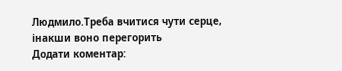Людмило.Треба вчитися чути серце, інакши воно перегорить
Додати коментар: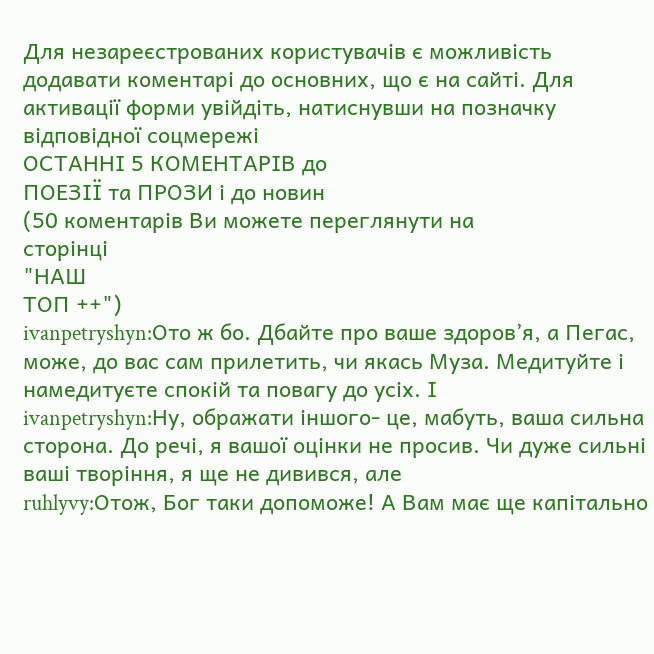Для незареєстрованих користувачів є можливість додавати коментарі до основних, що є на сайті. Для активації форми увійдіть, натиснувши на позначку відповідної соцмережі
ОСТАННІ 5 КОМЕНТАРІВ до
ПОЕЗІЇ та ПРОЗИ і до новин
(50 коментарів Ви можете переглянути на
сторінці
"НАШ
ТОП ++")
ivanpetryshyn:Ото ж бо. Дбайте про ваше здоров’я, а Пегас, може, до вас сам прилетить, чи якась Муза. Медитуйте і намедитуєте спокій та повагу до усіх. І
ivanpetryshyn:Ну, ображати іншого- це, мабуть, ваша сильна сторона. До речі, я вашої оцінки не просив. Чи дуже сильні ваші творіння, я ще не дивився, але
ruhlyvy:Отож, Бог таки допоможе! А Вам має ще капітально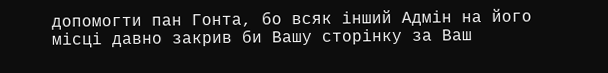допомогти пан Гонта, бо всяк інший Адмін на його місці давно закрив би Вашу сторінку за Ваш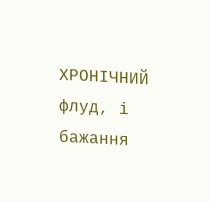ХРОНІЧНИЙ флуд, і бажання